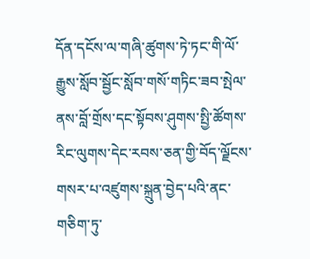དོན་དངོས་ལ་གཞི་ཚུགས་ཏེ་ཏང་གི་ལོ་རྒྱུས་སློབ་སྦྱོང་སློབ་གསོ་གཏིང་ཟབ་སྤེལ་ནས་བློ་གྲོས་དང་སྟོབས་ཤུགས་སྤྱི་ཚོགས་རིང་ལུགས་དེང་རབས་ཅན་གྱི་བོད་ལྗོངས་གསར་པ་འཛུགས་སྐྲུན་བྱེད་པའི་ནང་གཅིག་ཏུ་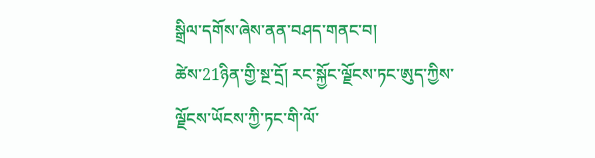སྒྲིལ་དགོས་ཞེས་ནན་བཤད་གནང་བ།
ཚེས་21ཉིན་གྱི་སྔ་དྲོ། རང་སྐྱོང་ལྗོངས་ཏང་ཨུད་ཀྱིས་ལྗོངས་ཡོངས་ཀྱི་ཏང་གི་ལོ་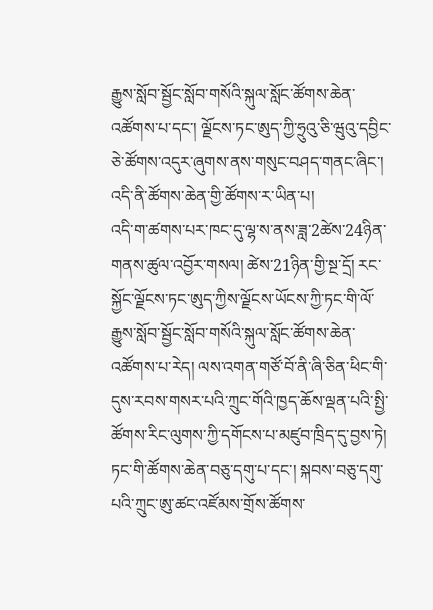རྒྱུས་སློབ་སྦྱོང་སློབ་གསོའི་སྐུལ་སློང་ཚོགས་ཆེན་འཚོགས་པ་དང་། ལྗོངས་ཏང་ཨུད་ཀྱི་ཧྲུའུ་ཅི་ཝུའུ་དབྱིང་ཅེ་ཚོགས་འདུར་ཞུགས་ནས་གསུང་བཤད་གནང་ཞིང་། འདི་ནི་ཚོགས་ཆེན་གྱི་ཚོགས་ར་ཡིན་པ།
འདི་ག་ཚགས་པར་ཁང་དུ་ལྷ་ས་ནས་ཟླ་2ཚེས་24ཉིན་གནས་ཚུལ་འབྱོར་གསལ། ཚེས་21ཉིན་གྱི་སྔ་དྲོ། རང་སྐྱོང་ལྗོངས་ཏང་ཨུད་ཀྱིས་ལྗོངས་ཡོངས་ཀྱི་ཏང་གི་ལོ་རྒྱུས་སློབ་སྦྱོང་སློབ་གསོའི་སྐུལ་སློང་ཚོགས་ཆེན་འཚོགས་པ་རེད། ལས་འགན་གཙོ་བོ་ནི་ཞི་ཅིན་ཕིང་གི་དུས་རབས་གསར་པའི་ཀྲུང་གོའི་ཁྱད་ཆོས་ལྡན་པའི་སྤྱི་ཚོགས་རིང་ལུགས་ཀྱི་དགོངས་པ་མཛུབ་ཁྲིད་དུ་བྱས་ཏེ། ཏང་གི་ཚོགས་ཆེན་བཅུ་དགུ་པ་དང་། སྐབས་བཅུ་དགུ་པའི་ཀྲུང་ཨུ་ཚང་འཛོམས་གྲོས་ཚོགས་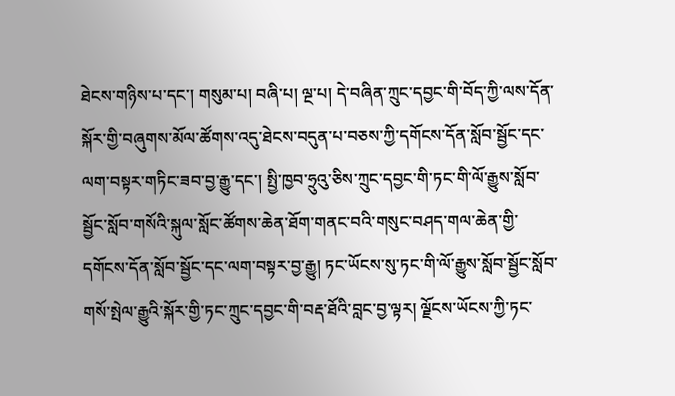ཐེངས་གཉིས་པ་དང་། གསུམ་པ། བཞི་པ། ལྔ་པ། དེ་བཞིན་ཀྲུང་དབྱང་གི་བོད་ཀྱི་ལས་དོན་སྐོར་གྱི་བཞུགས་མོལ་ཚོགས་འདུ་ཐེངས་བདུན་པ་བཅས་ཀྱི་དགོངས་དོན་སློབ་སྦྱོང་དང་ལག་བསྟར་གཏིང་ཟབ་བྱ་རྒྱུ་དང་། སྤྱི་ཁྱབ་ཧྲུའུ་ཅིས་ཀྲུང་དབྱང་གི་ཏང་གི་ལོ་རྒྱུས་སློབ་སྦྱོང་སློབ་གསོའི་སྐུལ་སློང་ཚོགས་ཆེན་ཐོག་གནང་བའི་གསུང་བཤད་གལ་ཆེན་གྱི་དགོངས་དོན་སློབ་སྦྱོང་དང་ལག་བསྟར་བྱ་རྒྱུ། ཏང་ཡོངས་སུ་ཏང་གི་ལོ་རྒྱུས་སློབ་སྦྱོང་སློབ་གསོ་སྤེལ་རྒྱུའི་སྐོར་གྱི་ཏང་ཀྲུང་དབྱང་གི་བརྡ་ཐོའི་བླང་བྱ་ལྟར། ལྗོངས་ཡོངས་ཀྱི་ཏང་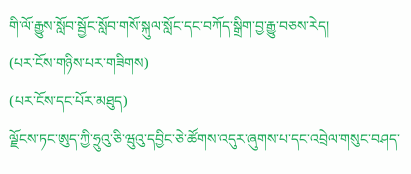གི་ལོ་རྒྱུས་སློབ་སྦྱོང་སློབ་གསོ་སྐུལ་སློང་དང་བཀོད་སྒྲིག་བྱ་རྒྱུ་བཅས་རེད།
(པར་ངོས་གཉིས་པར་གཟིགས)
(པར་ངོས་དང་པོར་མཐུད)
ལྗོངས་ཏང་ཨུད་ཀྱི་ཧྲུའུ་ཅི་ཝུའུ་དབྱིང་ཅེ་ཚོགས་འདུར་ཞུགས་པ་དང་འབྲེལ་གསུང་བཤད་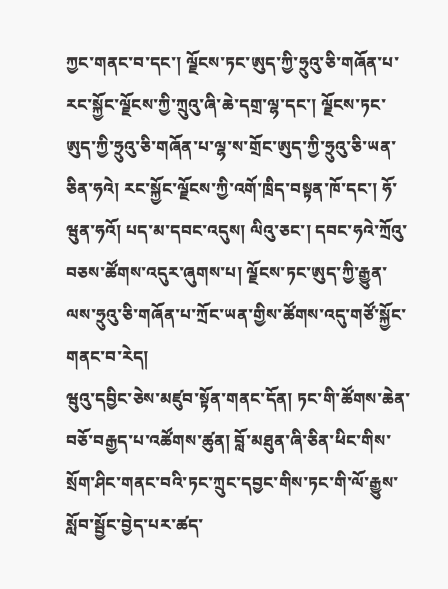ཀྱང་གནང་བ་དང་། ལྗོངས་ཏང་ཨུད་ཀྱི་ཧྲུའུ་ཅི་གཞོན་པ་རང་སྐྱོང་ལྗོངས་ཀྱི་ཀྲུའུ་ཞི་ཆེ་དགྲ་ལྷ་དང་། ལྗོངས་ཏང་ཨུད་ཀྱི་ཧྲུའུ་ཅི་གཞོན་པ་ལྷ་ས་གྲོང་ཨུད་ཀྱི་ཧྲུའུ་ཅི་ཡན་ཅིན་ཧའེ། རང་སྐྱོང་ལྗོངས་ཀྱི་འགོ་ཁྲིད་བསྟན་ཁོ་དང་། ཧོ་ཝུན་ཧའོ། པད་མ་དབང་འདུས། ལིའུ་ཅང་། དབང་ཧའེ་ཀྲོའུ་བཅས་ཚོགས་འདུར་ཞུགས་པ། ལྗོངས་ཏང་ཨུད་ཀྱི་རྒྱུན་ལས་ཧྲུའུ་ཅི་གཞོན་པ་ཀྲོང་ཡན་གྱིས་ཚོགས་འདུ་གཙོ་སྐྱོང་གནང་བ་རེད།
ཝུའུ་དབྱིང་ཅེས་མཛུབ་སྟོན་གནང་དོན། ཏང་གི་ཚོགས་ཆེན་བཅོ་བརྒྱད་པ་འཚོགས་ཚུན། བློ་མཐུན་ཞི་ཅིན་ཕིང་གིས་སྲོག་ཤིང་གནང་བའི་ཏང་ཀྲུང་དབྱང་གིས་ཏང་གི་ལོ་རྒྱུས་སློབ་སྦྱོང་བྱེད་པར་ཚད་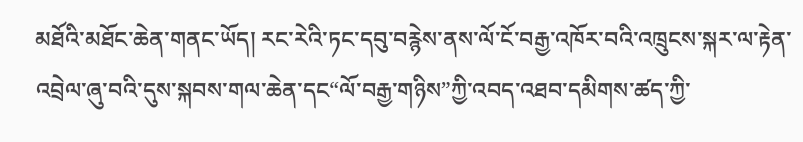མཐོའི་མཐོང་ཆེན་གནང་ཡོད། རང་རེའི་ཏང་དབུ་བརྙེས་ནས་ལོ་ངོ་བརྒྱ་འཁོར་བའི་འཁྲུངས་སྐར་ལ་རྟེན་འབྲེལ་ཞུ་བའི་དུས་སྐབས་གལ་ཆེན་དང“ལོ་བརྒྱ་གཉིས”ཀྱི་འབད་འཐབ་དམིགས་ཚད་ཀྱི་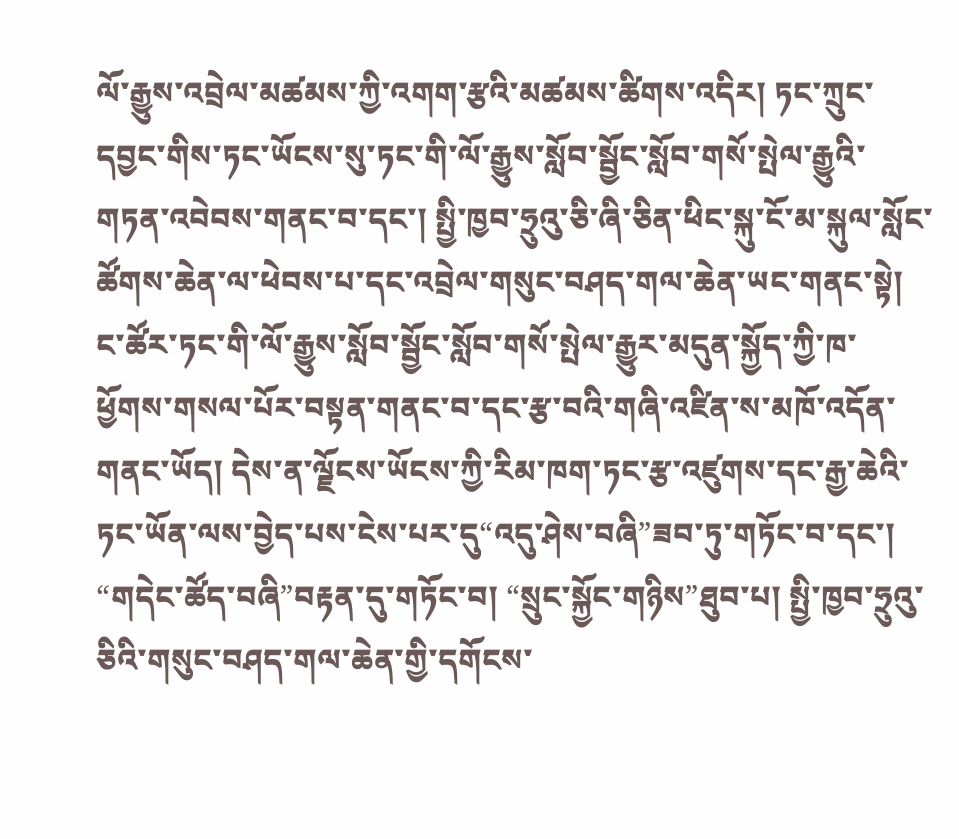ལོ་རྒྱུས་འབྲེལ་མཚམས་ཀྱི་འགག་རྩའི་མཚམས་ཚིགས་འདིར། ཏང་ཀྲུང་དབྱང་གིས་ཏང་ཡོངས་སུ་ཏང་གི་ལོ་རྒྱུས་སློབ་སྦྱོང་སློབ་གསོ་སྤེལ་རྒྱུའི་གཏན་འབེབས་གནང་བ་དང་། སྤྱི་ཁྱབ་ཧྲུའུ་ཅི་ཞི་ཅིན་ཕིང་སྐུ་ངོ་མ་སྐུལ་སློང་ཚོགས་ཆེན་ལ་ཕེབས་པ་དང་འབྲེལ་གསུང་བཤད་གལ་ཆེན་ཡང་གནང་སྟེ། ང་ཚོར་ཏང་གི་ལོ་རྒྱུས་སློབ་སྦྱོང་སློབ་གསོ་སྤེལ་རྒྱུར་མདུན་སྐྱོད་ཀྱི་ཁ་ཕྱོགས་གསལ་པོར་བསྟན་གནང་བ་དང་རྩ་བའི་གཞི་འཛིན་ས་མཁོ་འདོན་གནང་ཡོད། དེས་ན་ལྗོངས་ཡོངས་ཀྱི་རིམ་ཁག་ཏང་རྩ་འཛུགས་དང་རྒྱ་ཆེའི་ཏང་ཡོན་ལས་བྱེད་པས་ངེས་པར་དུ“འདུ་ཤེས་བཞི”ཟབ་ཏུ་གཏོང་བ་དང་། “གདེང་ཚོད་བཞི”བརྟན་དུ་གཏོང་བ། “སྲུང་སྐྱོང་གཉིས”ཐུབ་པ། སྤྱི་ཁྱབ་ཧྲུའུ་ཅིའི་གསུང་བཤད་གལ་ཆེན་གྱི་དགོངས་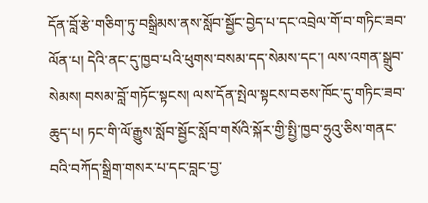དོན་བློ་རྩེ་གཅིག་ཏུ་བསྒྲིམས་ནས་སློབ་སྦྱོང་བྱེད་པ་དང་འབྲེལ་གོ་བ་གཏིང་ཟབ་ལོན་པ། དེའི་ནང་དུ་ཁྱབ་པའི་ཕུགས་བསམ་དད་སེམས་དང་། ལས་འགན་སྒྲུབ་སེམས། བསམ་བློ་གཏོང་སྟངས། ལས་དོན་སྤེལ་སྟངས་བཅས་ཁོང་དུ་གཏིང་ཟབ་ཆུད་པ། ཏང་གི་ལོ་རྒྱུས་སློབ་སྦྱོང་སློབ་གསོའི་སྐོར་གྱི་སྤྱི་ཁྱབ་ཧྲུའུ་ཅིས་གནང་བའི་བཀོད་སྒྲིག་གསར་པ་དང་བླང་བྱ་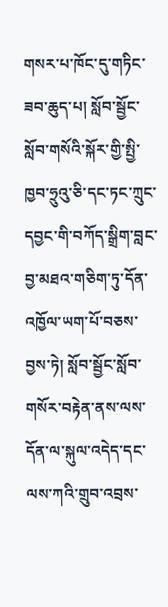གསར་པ་ཁོང་དུ་གཏིང་ཟབ་ཆུད་པ། སློབ་སྦྱོང་སློབ་གསོའི་སྐོར་གྱི་སྤྱི་ཁྱབ་ཧྲུའུ་ཅི་དང་ཏང་ཀྲུང་དབྱང་གི་བཀོད་སྒྲིག་བླང་བྱ་མཐའ་གཅིག་ཏུ་དོན་འཁྱོལ་ཡག་པོ་བཅས་བྱས་ཏེ། སློབ་སྦྱོང་སློབ་གསོར་བརྟེན་ནས་ལས་དོན་ལ་སྐུལ་འདེད་དང་ལས་ཀའི་གྲུབ་འབྲས་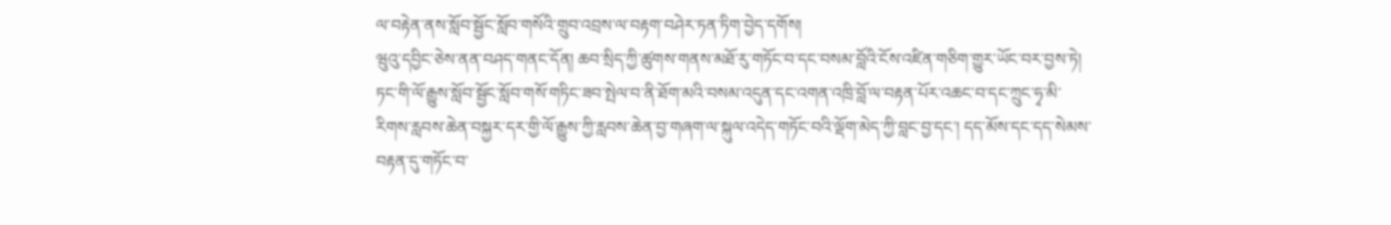ལ་བརྟེན་ནས་སློབ་སྦྱོང་སློབ་གསོའི་གྲུབ་འབྲས་ལ་བརྟག་བཤེར་ཏན་ཏིག་བྱེད་དགོས།
ཝུའུ་དབྱིང་ཅེས་ནན་བཤད་གནང་དོན། ཆབ་སྲིད་ཀྱི་ཚུགས་གནས་མཐོ་རུ་གཏོང་བ་དང་བསམ་བློའི་ངོས་འཛིན་གཅིག་གྱུར་ཡོང་བར་བྱས་ཏེ། ཏང་གི་ལོ་རྒྱུས་སློབ་སྦྱོང་སློབ་གསོ་གཏིང་ཟབ་སྤེལ་བ་ནི་ཐོག་མའི་བསམ་འདུན་དང་འགན་འཁྲི་བློ་ལ་བརྟན་པོར་འཆང་བ་དང་ཀྲུང་ཧྭ་མི་རིགས་རླབས་ཆེན་བསྐྱར་དར་གྱི་ལོ་རྒྱུས་ཀྱི་རླབས་ཆེན་བྱ་གཞག་ལ་སྐུལ་འདེད་གཏོང་བའི་ལྡོག་མེད་ཀྱི་བླང་བྱ་དང་། དད་མོས་དང་དད་སེམས་བརྟན་དུ་གཏོང་བ་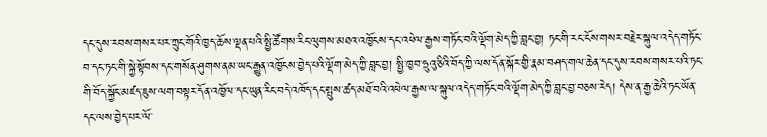དང་དུས་རབས་གསར་པར་ཀྲུང་གོའི་ཁྱད་ཆོས་ལྡན་པའི་སྤྱི་ཚོགས་རིང་ལུགས་མཐའ་འཁྱོངས་དང་འཕེལ་རྒྱས་གཏོང་བའི་ལྡོག་མེད་ཀྱི་བླང་བྱ། ཏང་གི་རང་ངོས་གསར་བརྗེར་སྐུལ་འདེད་གཏོང་བ་དང་ཏང་གི་སྐྱེ་སྟོབས་དང་གསོན་ཤུགས་ནམ་ཡང་རྒྱུན་འཁྱོངས་བྱེད་པའི་ལྡོག་མེད་ཀྱི་བླང་བྱ། སྤྱི་ཁྱབ་ཧྲུའུ་ཅིའི་བོད་ཀྱི་ལས་དོན་སྐོར་གྱི་རྣམ་བཤད་གལ་ཆེན་དང་དུས་རབས་གསར་པའི་ཏང་གི་བོད་སྐྱོང་མཛད་ཇུས་ལག་བསྟར་དོན་འཁྱོལ་དང་ཡུན་རིང་བདེ་འཁོད་དང་སྤུས་ཚད་མཐོ་བའི་འཕེལ་རྒྱས་ལ་སྐུལ་འདེད་གཏོང་བའི་ལྡོག་མེད་ཀྱི་བླང་བྱ་བཅས་རེད། དེས་ན་རྒྱ་ཆེའི་ཏང་ཡོན་དང་ལས་བྱེད་པར་ལོ་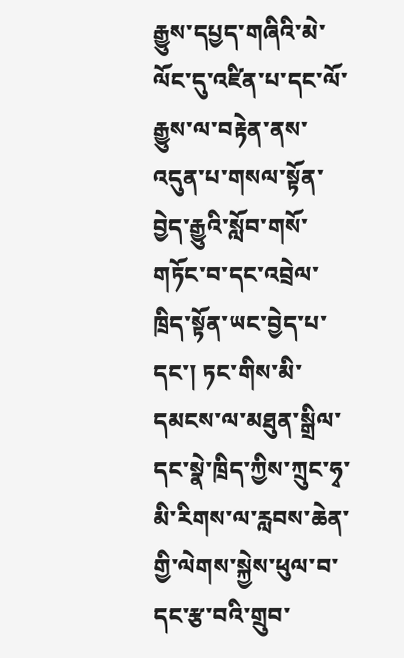རྒྱུས་དཔྱད་གཞིའི་མེ་ལོང་དུ་འཛིན་པ་དང་ལོ་རྒྱུས་ལ་བརྟེན་ནས་འདུན་པ་གསལ་སྟོན་བྱེད་རྒྱུའི་སློབ་གསོ་གཏོང་བ་དང་འབྲེལ་ཁྲིད་སྟོན་ཡང་བྱེད་པ་དང་། ཏང་གིས་མི་དམངས་ལ་མཐུན་སྒྲིལ་དང་སྣེ་ཁྲིད་ཀྱིས་ཀྲུང་ཧྭ་མི་རིགས་ལ་རླབས་ཆེན་གྱི་ལེགས་སྐྱེས་ཕུལ་བ་དང་རྩ་བའི་གྲུབ་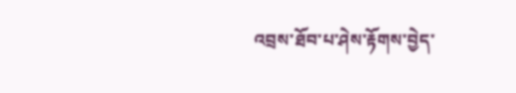འབྲས་ཐོབ་པ་ཤེས་རྟོགས་བྱེད་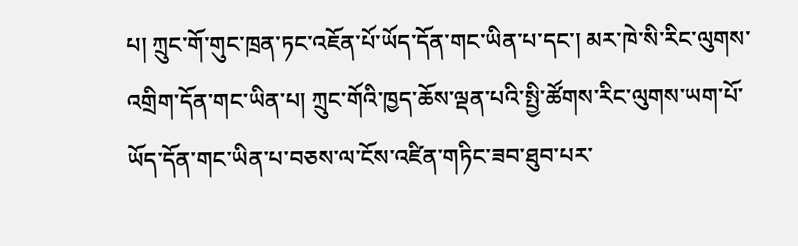པ། ཀྲུང་གོ་གུང་ཁྲན་ཏང་འཇོན་པོ་ཡོད་དོན་གང་ཡིན་པ་དང་། མར་ཁེ་སི་རིང་ལུགས་འགྲིག་དོན་གང་ཡིན་པ། ཀྲུང་གོའི་ཁྱད་ཆོས་ལྡན་པའི་སྤྱི་ཚོགས་རིང་ལུགས་ཡག་པོ་ཡོད་དོན་གང་ཡིན་པ་བཅས་ལ་ངོས་འཛིན་གཏིང་ཟབ་ཐུབ་པར་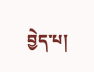བྱེད་པ།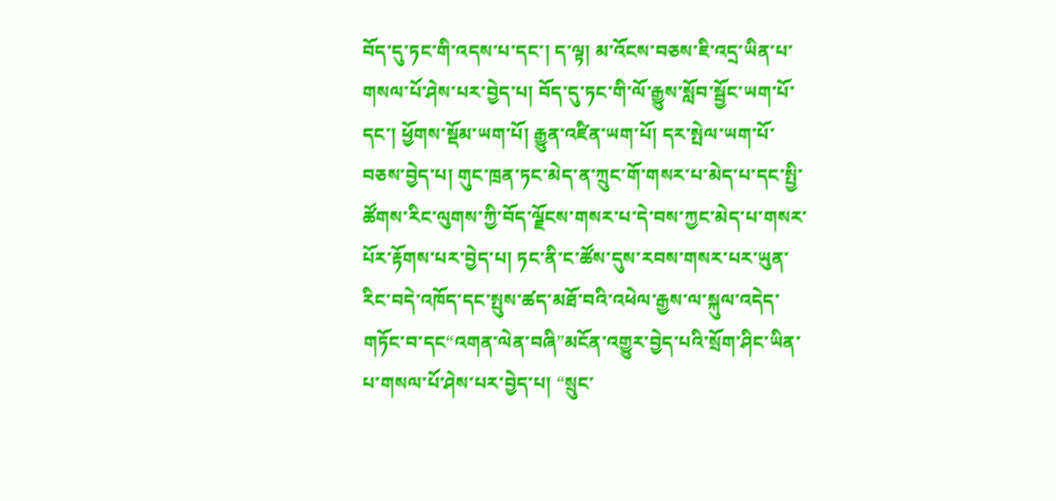བོད་དུ་ཏང་གི་འདས་པ་དང་། ད་ལྟ། མ་འོངས་བཅས་ཇི་འདྲ་ཡིན་པ་གསལ་པོ་ཤེས་པར་བྱེད་པ། བོད་དུ་ཏང་གི་ལོ་རྒྱུས་སློབ་སྦྱོང་ཡག་པོ་དང་། ཕྱོགས་སྡོམ་ཡག་པོ། རྒྱུན་འཛིན་ཡག་པོ། དར་སྤེལ་ཡག་པོ་བཅས་བྱེད་པ། གུང་ཁྲན་ཏང་མེད་ན་ཀྲུང་གོ་གསར་པ་མེད་པ་དང་སྤྱི་ཚོགས་རིང་ལུགས་ཀྱི་བོད་ལྗོངས་གསར་པ་དེ་བས་ཀྱང་མེད་པ་གསར་པོར་རྟོགས་པར་བྱེད་པ། ཏང་ནི་ང་ཚོས་དུས་རབས་གསར་པར་ཡུན་རིང་བདེ་འཁོད་དང་སྤུས་ཚད་མཐོ་བའི་འཕེལ་རྒྱས་ལ་སྐུལ་འདེད་གཏོང་བ་དང“འགན་ལེན་བཞི”མངོན་འགྱུར་བྱེད་པའི་སྲོག་ཤིང་ཡིན་པ་གསལ་པོ་ཤེས་པར་བྱེད་པ། “སྲུང་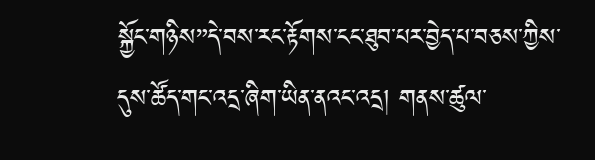སྐྱོང་གཉིས”དེ་བས་རང་རྟོགས་ངང་ཐུབ་པར་བྱེད་པ་བཅས་ཀྱིས་དུས་ཚོད་གང་འདྲ་ཞིག་ཡིན་ནའང་འདྲ། གནས་ཚུལ་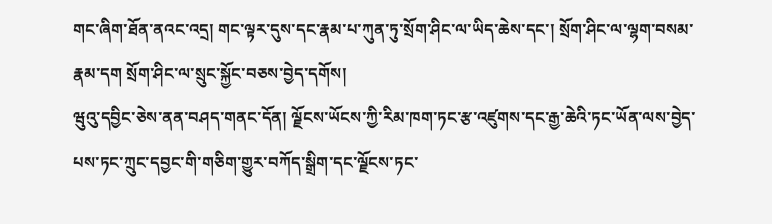གང་ཞིག་ཐོན་ནའང་འདྲ། གང་ལྟར་དུས་དང་རྣམ་པ་ཀུན་ཏུ་སྲོག་ཤིང་ལ་ཡིད་ཆེས་དང་། སྲོག་ཤིང་ལ་ལྷག་བསམ་རྣམ་དག སྲོག་ཤིང་ལ་སྲུང་སྐྱོང་བཅས་བྱེད་དགོས།
ཝུའུ་དབྱིང་ཅེས་ནན་བཤད་གནང་དོན། ལྗོངས་ཡོངས་ཀྱི་རིམ་ཁག་ཏང་རྩ་འཛུགས་དང་རྒྱ་ཆེའི་ཏང་ཡོན་ལས་བྱེད་པས་ཏང་ཀྲུང་དབྱང་གི་གཅིག་གྱུར་བཀོད་སྒྲིག་དང་ལྗོངས་ཏང་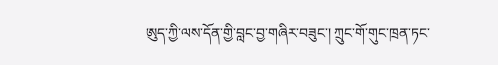ཨུད་ཀྱི་ལས་དོན་གྱི་བླང་བྱ་གཞིར་བཟུང་། ཀྲུང་གོ་གུང་ཁྲན་ཏང་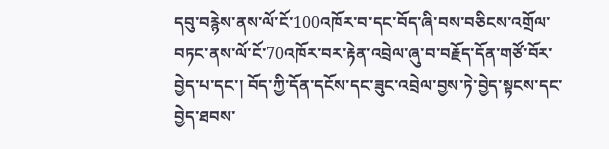དབུ་བརྙེས་ནས་ལོ་ངོ་100འཁོར་བ་དང་བོད་ཞི་བས་བཅིངས་འགྲོལ་བཏང་ནས་ལོ་ངོ་70འཁོར་བར་རྟེན་འབྲེལ་ཞུ་བ་བརྗོད་དོན་གཙོ་བོར་བྱེད་པ་དང་། བོད་ཀྱི་དོན་དངོས་དང་ཟུང་འབྲེལ་བྱས་ཏེ་བྱེད་སྟངས་དང་བྱེད་ཐབས་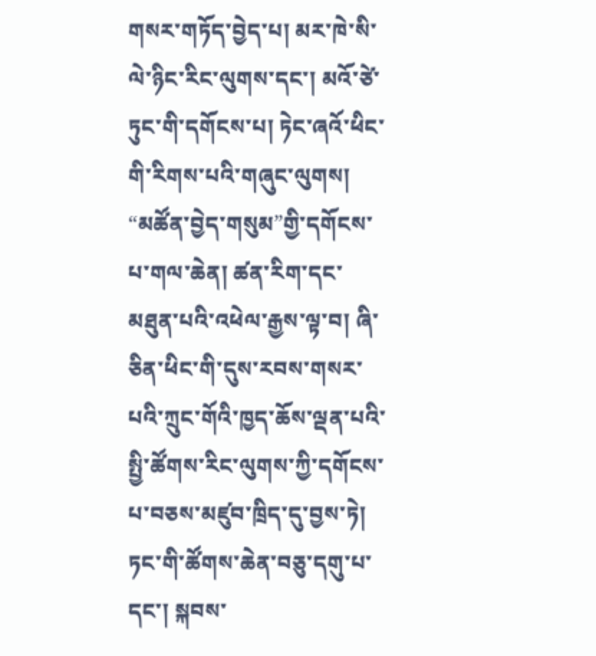གསར་གཏོད་བྱེད་པ། མར་ཁེ་སི་ལེ་ཉིང་རིང་ལུགས་དང་། མའོ་ཙེ་ཏུང་གི་དགོངས་པ། ཏེང་ཞའོ་ཕིང་གི་རིགས་པའི་གཞུང་ལུགས། “མཚོན་བྱེད་གསུམ”གྱི་དགོངས་པ་གལ་ཆེན། ཚན་རིག་དང་མཐུན་པའི་འཕེལ་རྒྱས་ལྟ་བ། ཞི་ཅིན་ཕིང་གི་དུས་རབས་གསར་པའི་ཀྲུང་གོའི་ཁྱད་ཆོས་ལྡན་པའི་སྤྱི་ཚོགས་རིང་ལུགས་ཀྱི་དགོངས་པ་བཅས་མཛུབ་ཁྲིད་དུ་བྱས་ཏེ། ཏང་གི་ཚོགས་ཆེན་བཅུ་དགུ་པ་དང་། སྐབས་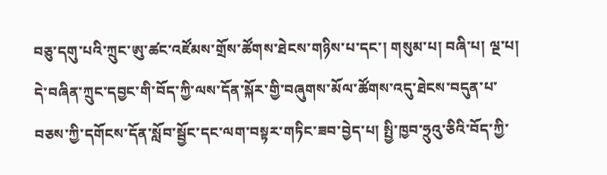བཅུ་དགུ་པའི་ཀྲུང་ཨུ་ཚང་འཛོམས་གྲོས་ཚོགས་ཐེངས་གཉིས་པ་དང་། གསུམ་པ། བཞི་པ། ལྔ་པ། དེ་བཞིན་ཀྲུང་དབྱང་གི་བོད་ཀྱི་ལས་དོན་སྐོར་གྱི་བཞུགས་མོལ་ཚོགས་འདུ་ཐེངས་བདུན་པ་བཅས་ཀྱི་དགོངས་དོན་སློབ་སྦྱོང་དང་ལག་བསྟར་གཏིང་ཟབ་བྱེད་པ། སྤྱི་ཁྱབ་ཧྲུའུ་ཅིའི་བོད་ཀྱི་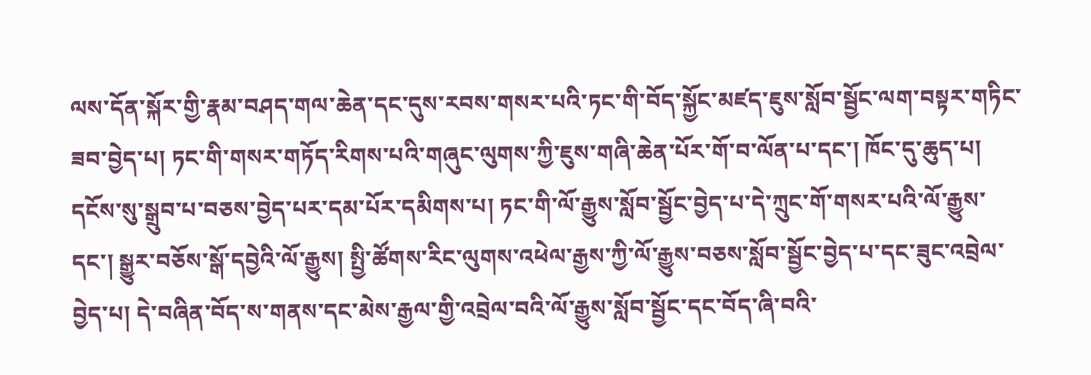ལས་དོན་སྐོར་གྱི་རྣམ་བཤད་གལ་ཆེན་དང་དུས་རབས་གསར་པའི་ཏང་གི་བོད་སྐྱོང་མཛད་ཇུས་སློབ་སྦྱོང་ལག་བསྟར་གཏིང་ཟབ་བྱེད་པ། ཏང་གི་གསར་གཏོད་རིགས་པའི་གཞུང་ལུགས་ཀྱི་ཇུས་གཞི་ཆེན་པོར་གོ་བ་ལོན་པ་དང་། ཁོང་དུ་ཆུད་པ། དངོས་སུ་སྒྲུབ་པ་བཅས་བྱེད་པར་དམ་པོར་དམིགས་པ། ཏང་གི་ལོ་རྒྱུས་སློབ་སྦྱོང་བྱེད་པ་དེ་ཀྲུང་གོ་གསར་པའི་ལོ་རྒྱུས་དང་། སྒྱུར་བཅོས་སྒོ་དབྱེའི་ལོ་རྒྱུས། སྤྱི་ཚོགས་རིང་ལུགས་འཕེལ་རྒྱས་ཀྱི་ལོ་རྒྱུས་བཅས་སློབ་སྦྱོང་བྱེད་པ་དང་ཟུང་འབྲེལ་བྱེད་པ། དེ་བཞིན་བོད་ས་གནས་དང་མེས་རྒྱལ་གྱི་འབྲེལ་བའི་ལོ་རྒྱུས་སློབ་སྦྱོང་དང་བོད་ཞི་བའི་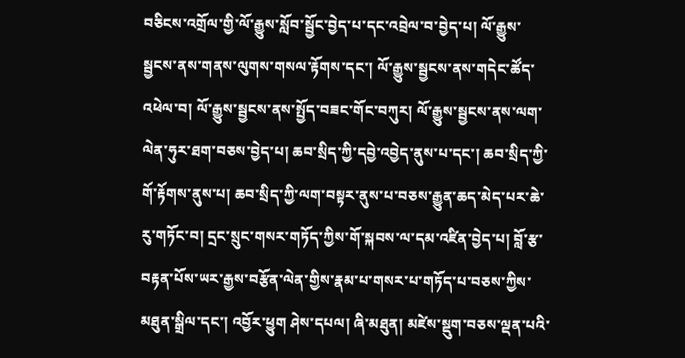བཅིངས་འགྲོལ་གྱི་ལོ་རྒྱུས་སློབ་སྦྱོང་བྱེད་པ་དང་འབྲེལ་བ་བྱེད་པ། ལོ་རྒྱུས་སྦྱངས་ནས་གནས་ལུགས་གསལ་རྟོགས་དང་། ལོ་རྒྱུས་སྦྱངས་ནས་གདེང་ཚོད་འཕེལ་བ། ལོ་རྒྱུས་སྦྱངས་ནས་སྤྱོད་བཟང་གོང་བཀུར། ལོ་རྒྱུས་སྦྱངས་ནས་ལག་ལེན་ཧུར་ཐག་བཅས་བྱེད་པ། ཆབ་སྲིད་ཀྱི་དབྱེ་འབྱེད་ནུས་པ་དང་། ཆབ་སྲིད་ཀྱི་གོ་རྟོགས་ནུས་པ། ཆབ་སྲིད་ཀྱི་ལག་བསྟར་ནུས་པ་བཅས་རྒྱུན་ཆད་མེད་པར་ཆེ་རུ་གཏོང་བ། དྲང་སྲུང་གསར་གཏོད་ཀྱིས་གོ་སྐབས་ལ་དམ་འཛིན་བྱེད་པ། བློ་རྩ་བརྟན་པོས་ཡར་རྒྱས་བརྩོན་ལེན་གྱིས་རྣམ་པ་གསར་པ་གཏོད་པ་བཅས་ཀྱིས་མཐུན་སྒྲིལ་དང་། འབྱོར་ཕྱུག ཤེས་དཔལ། ཞི་མཐུན། མཛེས་སྡུག་བཅས་ལྡན་པའི་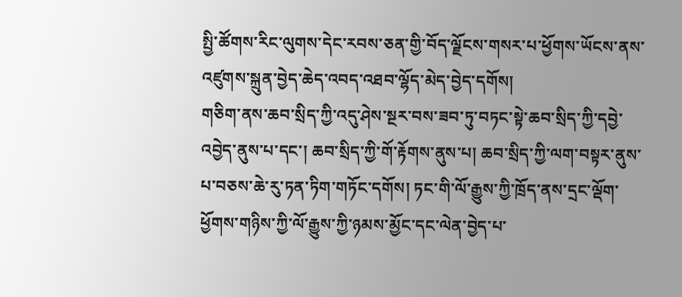སྤྱི་ཚོགས་རིང་ལུགས་དེང་རབས་ཅན་གྱི་བོད་ལྗོངས་གསར་པ་ཕྱོགས་ཡོངས་ནས་འཛུགས་སྐྲུན་བྱེད་ཆེད་འབད་འཐབ་ལྷོད་མེད་བྱེད་དགོས།
གཅིག་ནས་ཆབ་སྲིད་ཀྱི་འདུ་ཤེས་སྔར་བས་ཟབ་ཏུ་བཏང་སྟེ་ཆབ་སྲིད་ཀྱི་དབྱེ་འབྱེད་ནུས་པ་དང་། ཆབ་སྲིད་ཀྱི་གོ་རྟོགས་ནུས་པ། ཆབ་སྲིད་ཀྱི་ལག་བསྟར་ནུས་པ་བཅས་ཆེ་རུ་ཏན་ཏིག་གཏོང་དགོས། ཏང་གི་ལོ་རྒྱུས་ཀྱི་ཁྲོད་ནས་དྲང་ལྡོག་ཕྱོགས་གཉིས་ཀྱི་ལོ་རྒྱུས་ཀྱི་ཉམས་མྱོང་དང་ལེན་བྱེད་པ་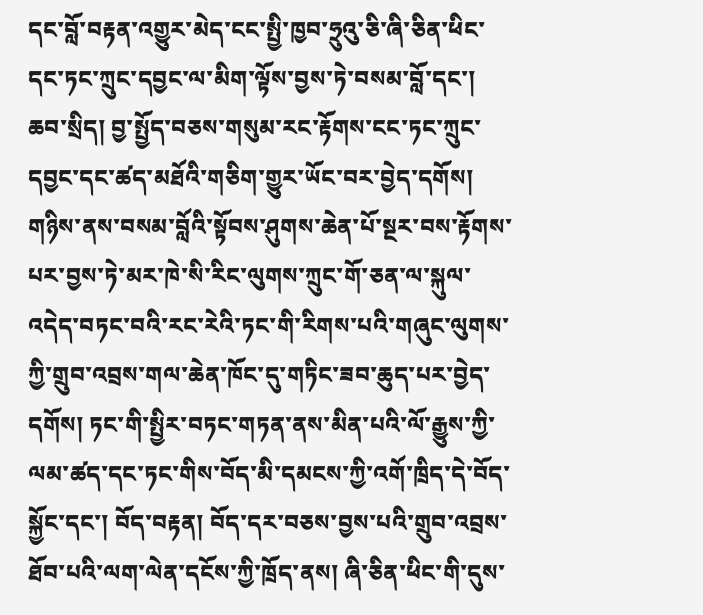དང་བློ་བརྟན་འགྱུར་མེད་ངང་སྤྱི་ཁྱབ་ཧྲུའུ་ཅི་ཞི་ཅིན་ཕིང་དང་ཏང་ཀྲུང་དབྱང་ལ་མིག་ལྟོས་བྱས་ཏེ་བསམ་བློ་དང་། ཆབ་སྲིད། བྱ་སྤྱོད་བཅས་གསུམ་རང་རྟོགས་ངང་ཏང་ཀྲུང་དབྱང་དང་ཚད་མཐོའི་གཅིག་གྱུར་ཡོང་བར་བྱེད་དགོས།
གཉིས་ནས་བསམ་བློའི་སྟོབས་ཤུགས་ཆེན་པོ་སྔར་བས་རྟོགས་པར་བྱས་ཏེ་མར་ཁེ་སི་རིང་ལུགས་ཀྲུང་གོ་ཅན་ལ་སྐུལ་འདེད་བཏང་བའི་རང་རེའི་ཏང་གི་རིགས་པའི་གཞུང་ལུགས་ཀྱི་གྲུབ་འབྲས་གལ་ཆེན་ཁོང་དུ་གཏིང་ཟབ་ཆུད་པར་བྱེད་དགོས། ཏང་གི་སྤྱིར་བཏང་གཏན་ནས་མིན་པའི་ལོ་རྒྱུས་ཀྱི་ལམ་ཚད་དང་ཏང་གིས་བོད་མི་དམངས་ཀྱི་འགོ་ཁྲིད་དེ་བོད་སྐྱོང་དང་། བོད་བརྟན། བོད་དར་བཅས་བྱས་པའི་གྲུབ་འབྲས་ཐོབ་པའི་ལག་ལེན་དངོས་ཀྱི་ཁྲོད་ནས། ཞི་ཅིན་ཕིང་གི་དུས་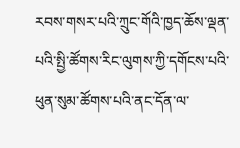རབས་གསར་པའི་ཀྲུང་གོའི་ཁྱད་ཆོས་ལྡན་པའི་སྤྱི་ཚོགས་རིང་ལུགས་ཀྱི་དགོངས་པའི་ཕུན་སུམ་ཚོགས་པའི་ནང་དོན་ལ་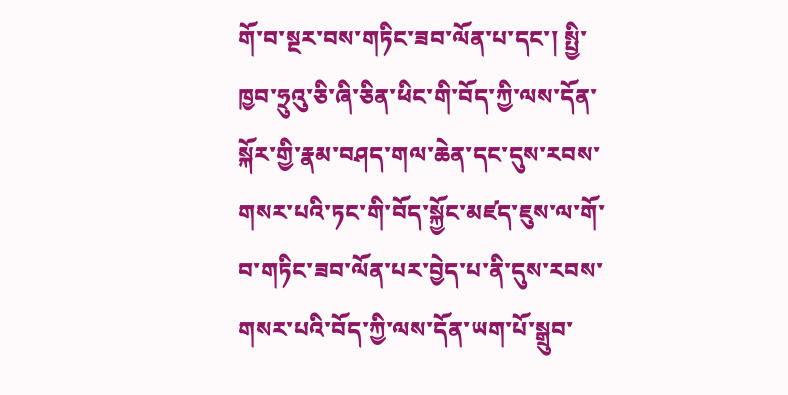གོ་བ་སྔར་བས་གཏིང་ཟབ་ལོན་པ་དང་། སྤྱི་ཁྱབ་ཧྲུའུ་ཅི་ཞི་ཅིན་ཕིང་གི་བོད་ཀྱི་ལས་དོན་སྐོར་གྱི་རྣམ་བཤད་གལ་ཆེན་དང་དུས་རབས་གསར་པའི་ཏང་གི་བོད་སྐྱོང་མཛད་ཇུས་ལ་གོ་བ་གཏིང་ཟབ་ལོན་པར་བྱེད་པ་ནི་དུས་རབས་གསར་པའི་བོད་ཀྱི་ལས་དོན་ཡག་པོ་སྒྲུབ་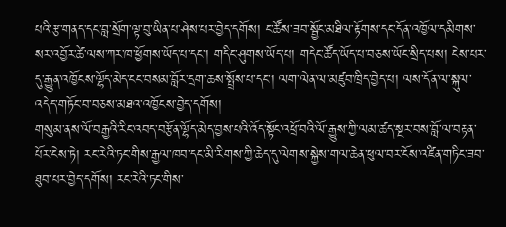པའི་རྩ་གནད་དང་བླ་སྲོག་ལྟ་བུ་ཡིན་པ་ཤེས་པར་བྱེད་དགོས། ང་ཚོས་ཟབ་སྦྱོང་མཐིལ་རྟོགས་དང་དོན་འཁྱོལ་དམིགས་སར་འབྱོར་ཚེ་ལས་ཀར་ཁ་ཕྱོགས་ཡོད་པ་དང་། གདིང་ཤུགས་ཡོད་པ། གདེང་ཚོད་ཡོད་པ་བཅས་ཡོང་སྲིད་པས། ངེས་པར་དུ་རྒྱུན་འཁྱོངས་ལྷོད་མེད་ངང་བསམ་བློར་དྲག་ཆས་སྤྲོས་པ་དང་། ལག་ལེན་ལ་མཛུབ་ཁྲིད་བྱེད་པ། ལས་དོན་ལ་སྐུལ་འདེད་གཏོང་བ་བཅས་མཐའ་འཁྱོངས་བྱེད་དགོས།
གསུམ་ནས་ལོ་བརྒྱའི་རིང་འབད་བརྩོན་ལྷོད་མེད་བྱས་པའི་འོད་སྟོང་འཕྲོ་བའི་ལོ་རྒྱུས་ཀྱི་ལམ་ཚད་སྔར་བས་བློ་ལ་བརྟན་པོར་ངེས་ཏེ། རང་རེའི་ཏང་གིས་རྒྱལ་ཁབ་དང་མི་རིགས་ཀྱི་ཆེད་དུ་ལེགས་སྐྱེས་གལ་ཆེན་ཕུལ་བར་ངོས་འཛིན་གཏིང་ཟབ་ཐུབ་པར་བྱེད་དགོས། རང་རེའི་ཏང་གིས་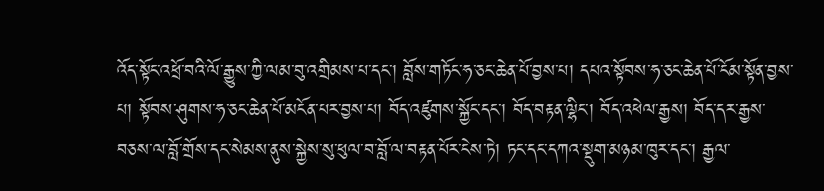འོད་སྟོང་འཕྲོ་བའི་ལོ་རྒྱུས་ཀྱི་ལམ་བུ་འགྲིམས་པ་དང་། བློས་གཏོང་ཧ་ཅང་ཆེན་པོ་བྱས་པ། དཔའ་སྟོབས་ཧ་ཅང་ཆེན་པོ་ངོམ་སྟོན་བྱས་པ། སྟོབས་ཤུགས་ཧ་ཅང་ཆེན་པོ་མངོན་པར་བྱས་པ། བོད་འཛུགས་སྐྱོང་དང་། བོད་བརྟན་ལྷིང་། བོད་འཕེལ་རྒྱས། བོད་དར་རྒྱས་བཅས་ལ་བློ་གྲོས་དང་སེམས་ནུས་སྐྱེས་སུ་ཕུལ་བ་བློ་ལ་བརྟན་པོར་ངེས་ཏེ། ཏང་དང་དཀའ་སྡུག་མཉམ་ཁུར་དང་། རྒྱལ་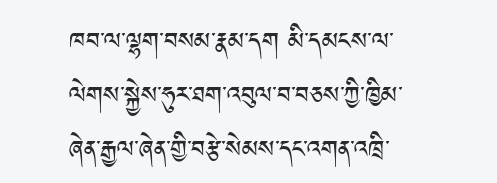ཁབ་ལ་ལྷག་བསམ་རྣམ་དག མི་དམངས་ལ་ལེགས་སྐྱེས་ཧུར་ཐག་འབུལ་བ་བཅས་ཀྱི་ཁྱིམ་ཞེན་རྒྱལ་ཞེན་གྱི་བརྩེ་སེམས་དང་འགན་འཁྲི་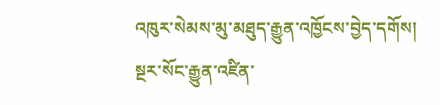འཁུར་སེམས་མུ་མཐུད་རྒྱུན་འཁྱོངས་བྱེད་དགོས། སྔར་སོང་རྒྱུན་འཛིན་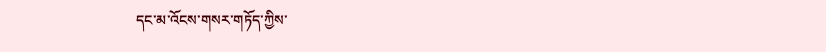དང་མ་འོངས་གསར་གཏོད་ཀྱིས་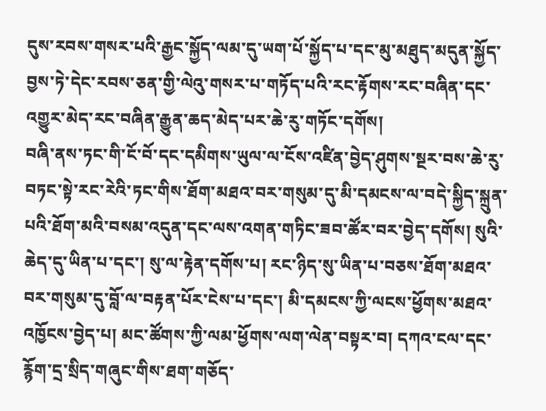དུས་རབས་གསར་པའི་རྒྱང་སྐྱོད་ལམ་དུ་ཡག་པོ་སྐྱོད་པ་དང་མུ་མཐུད་མདུན་སྐྱོད་བྱས་ཏེ་དེང་རབས་ཅན་གྱི་ལེའུ་གསར་པ་གཏོད་པའི་རང་རྟོགས་རང་བཞིན་དང་འགྱུར་མེད་རང་བཞིན་རྒྱུན་ཆད་མེད་པར་ཆེ་རུ་གཏོང་དགོས།
བཞི་ནས་ཏང་གི་ངོ་བོ་དང་དམིགས་ཡུལ་ལ་ངོས་འཛིན་བྱེད་ཤུགས་སྔར་བས་ཆེ་རུ་བཏང་སྟེ་རང་རེའི་ཏང་གིས་ཐོག་མཐའ་བར་གསུམ་དུ་མི་དམངས་ལ་བདེ་སྐྱིད་སྐྲུན་པའི་ཐོག་མའི་བསམ་འདུན་དང་ལས་འགན་གཏིང་ཟབ་ཚོར་བར་བྱེད་དགོས། སུའི་ཆེད་དུ་ཡིན་པ་དང་། སུ་ལ་རྟེན་དགོས་པ། རང་ཉིད་སུ་ཡིན་པ་བཅས་ཐོག་མཐའ་བར་གསུམ་དུ་བློ་ལ་བརྟན་པོར་ངེས་པ་དང་། མི་དམངས་ཀྱི་ལངས་ཕྱོགས་མཐའ་འཁྱོངས་བྱེད་པ། མང་ཚོགས་ཀྱི་ལམ་ཕྱོགས་ལག་ལེན་བསྟར་བ། དཀའ་ངལ་དང་རྙོག་དྲ་སྲིད་གཞུང་གིས་ཐག་གཅོད་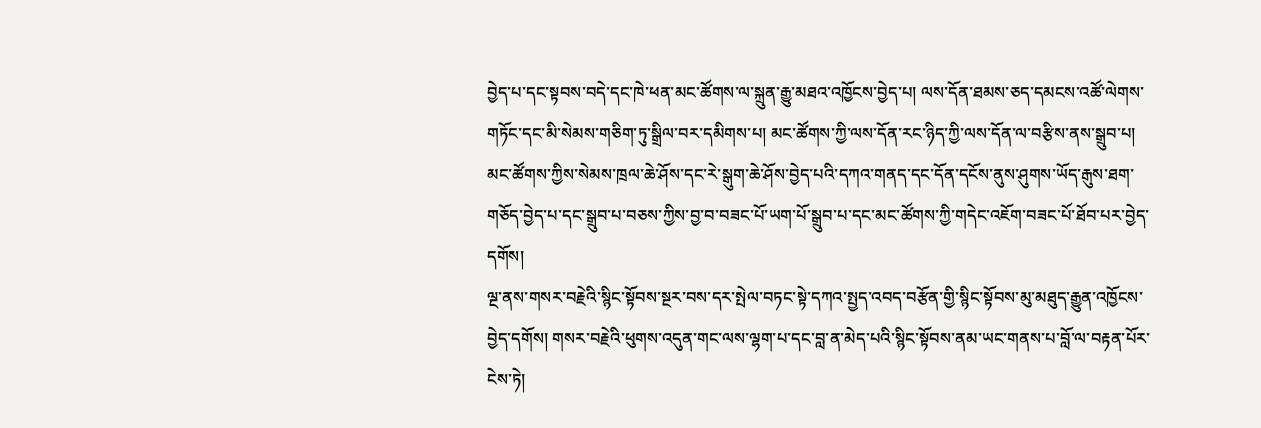བྱེད་པ་དང་སྟབས་བདེ་དང་ཁེ་ཕན་མང་ཚོགས་ལ་སྐྲུན་རྒྱུ་མཐའ་འཁྱོངས་བྱེད་པ། ལས་དོན་ཐམས་ཅད་དམངས་འཚོ་ལེགས་གཏོང་དང་མི་སེམས་གཅིག་ཏུ་སྒྲིལ་བར་དམིགས་པ། མང་ཚོགས་ཀྱི་ལས་དོན་རང་ཉིད་ཀྱི་ལས་དོན་ལ་བརྩིས་ནས་སྒྲུབ་པ། མང་ཚོགས་ཀྱིས་སེམས་ཁྲལ་ཆེ་ཤོས་དང་རེ་སྒུག་ཆེ་ཤོས་བྱེད་པའི་དཀའ་གནད་དང་དོན་དངོས་ནུས་ཤུགས་ཡོད་རྒུས་ཐག་གཅོད་བྱེད་པ་དང་སྒྲུབ་པ་བཅས་ཀྱིས་བྱ་བ་བཟང་པོ་ཡག་པོ་སྒྲུབ་པ་དང་མང་ཚོགས་ཀྱི་གདེང་འཇོག་བཟང་པོ་ཐོབ་པར་བྱེད་དགོས།
ལྔ་ནས་གསར་བརྗེའི་སྙིང་སྟོབས་སྔར་བས་དར་སྤེལ་བཏང་སྟེ་དཀའ་སྤྱད་འབད་བརྩོན་གྱི་སྙིང་སྟོབས་མུ་མཐུད་རྒྱུན་འཁྱོངས་བྱེད་དགོས། གསར་བརྗེའི་ཕུགས་འདུན་གང་ལས་ལྷག་པ་དང་བླ་ན་མེད་པའི་སྙིང་སྟོབས་ནམ་ཡང་གནས་པ་བློ་ལ་བརྟན་པོར་ངེས་ཏེ།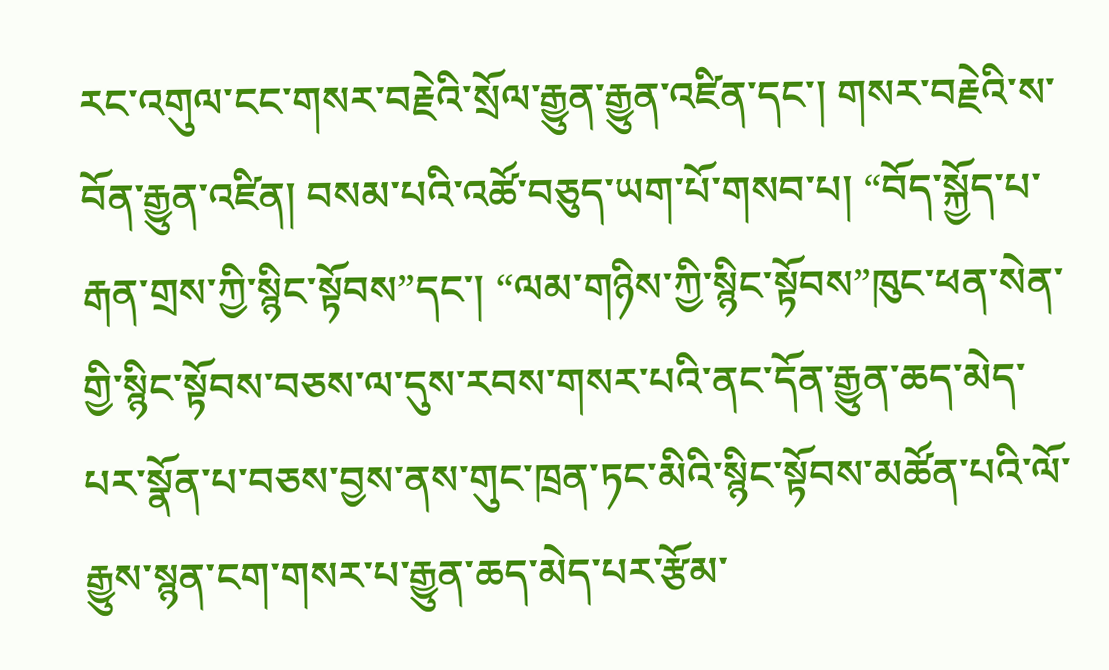རང་འགུལ་ངང་གསར་བརྗེའི་སྲོལ་རྒྱུན་རྒྱུན་འཛིན་དང་། གསར་བརྗེའི་ས་བོན་རྒྱུན་འཛིན། བསམ་པའི་འཚོ་བཅུད་ཡག་པོ་གསབ་པ། “བོད་སྐྱོད་པ་རྒན་གྲས་ཀྱི་སྙིང་སྟོབས”དང་། “ལམ་གཉིས་ཀྱི་སྙིང་སྟོབས”ཁུང་ཕན་སེན་གྱི་སྙིང་སྟོབས་བཅས་ལ་དུས་རབས་གསར་པའི་ནང་དོན་རྒྱུན་ཆད་མེད་པར་སྣོན་པ་བཅས་བྱས་ནས་གུང་ཁྲན་ཏང་མིའི་སྙིང་སྟོབས་མཚོན་པའི་ལོ་རྒྱུས་སྙན་ངག་གསར་པ་རྒྱུན་ཆད་མེད་པར་རྩོམ་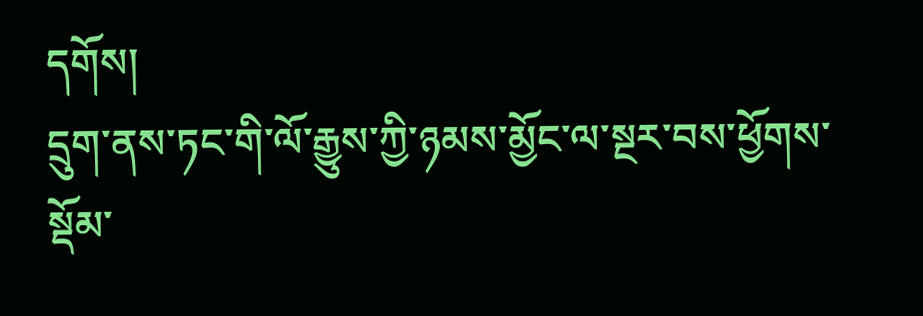དགོས།
དྲུག་ནས་ཏང་གི་ལོ་རྒྱུས་ཀྱི་ཉམས་མྱོང་ལ་སྔར་བས་ཕྱོགས་སྡོམ་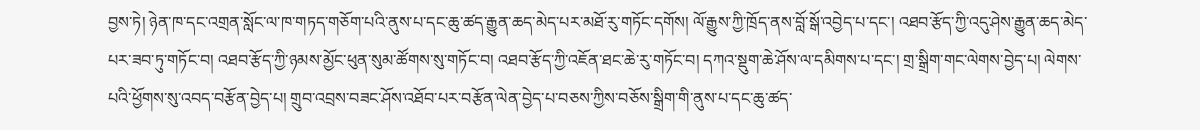བྱས་ཏེ། ཉེན་ཁ་དང་འགྲན་སློང་ལ་ཁ་གཏད་གཅོག་པའི་ནུས་པ་དང་ཆུ་ཚད་རྒྱུན་ཆད་མེད་པར་མཐོ་རུ་གཏོང་དགོས། ལོ་རྒྱུས་ཀྱི་ཁྲོད་ནས་བློ་སྒོ་འབྱེད་པ་དང་། འཐབ་རྩོད་ཀྱི་འདུ་ཤེས་རྒྱུན་ཆད་མེད་པར་ཟབ་ཏུ་གཏོང་བ། འཐབ་རྩོད་ཀྱི་ཉམས་མྱོང་ཕུན་སུམ་ཚོགས་སུ་གཏོང་བ། འཐབ་རྩོད་ཀྱི་འཇོན་ཐང་ཆེ་རུ་གཏོང་བ། དཀའ་སྡུག་ཆེ་ཤོས་ལ་དམིགས་པ་དང་། གྲ་སྒྲིག་གང་ལེགས་བྱེད་པ། ལེགས་པའི་ཕྱོགས་སུ་འབད་བརྩོན་བྱེད་པ། གྲུབ་འབྲས་བཟང་ཤོས་འཐོབ་པར་བརྩོན་ལེན་བྱེད་པ་བཅས་ཀྱིས་བཅོས་སྒྲིག་གི་ནུས་པ་དང་ཆུ་ཚད་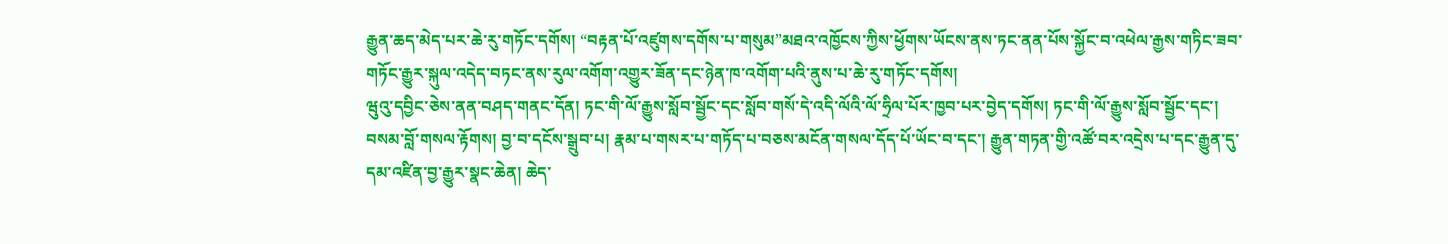རྒྱུན་ཆད་མེད་པར་ཆེ་རུ་གཏོང་དགོས། “བརྟན་པོ་འཛུགས་དགོས་པ་གསུམ”མཐའ་འཁྱོངས་ཀྱིས་ཕྱོགས་ཡོངས་ནས་ཏང་ནན་པོས་སྐྱོང་བ་འཕེལ་རྒྱས་གཏིང་ཟབ་གཏོང་རྒྱུར་སྐུལ་འདེད་བཏང་ནས་རུལ་འགོག་འགྱུར་ཟོན་དང་ཉེན་ཁ་འགོག་པའི་ནུས་པ་ཆེ་རུ་གཏོང་དགོས།
ཝུའུ་དབྱིང་ཅེས་ནན་བཤད་གནང་དོན། ཏང་གི་ལོ་རྒྱུས་སློབ་སྦྱོང་དང་སློབ་གསོ་དེ་འདི་ལོའི་ལོ་ཧྲིལ་པོར་ཁྱབ་པར་བྱེད་དགོས། ཏང་གི་ལོ་རྒྱུས་སློབ་སྦྱོང་དང་། བསམ་བློ་གསལ་རྟོགས། བྱ་བ་དངོས་སྒྲུབ་པ། རྣམ་པ་གསར་པ་གཏོད་པ་བཅས་མངོན་གསལ་དོད་པོ་ཡོང་བ་དང་། རྒྱུན་གཏན་གྱི་འཚོ་བར་འདྲེས་པ་དང་རྒྱུན་དུ་དམ་འཛིན་བྱ་རྒྱུར་སྣང་ཆེན། ཆེད་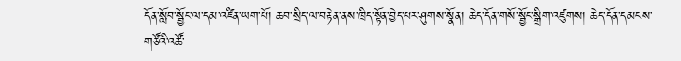དོན་སློབ་སྦྱོང་ལ་དམ་འཛིན་ཡག་པོ། ཆབ་སྲིད་ལ་བརྟེན་ནས་ཁྲིད་སྟོན་བྱེད་པར་ཤུགས་སྣོན། ཆེད་དོན་གསོ་སྦྱོང་སྒྲིག་འཛུགས། ཆེད་དོན་དམངས་གཙོའི་འཚོ་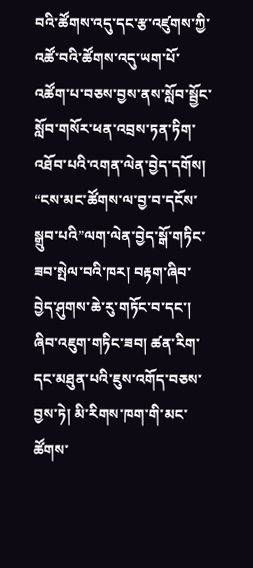བའི་ཚོགས་འདུ་དང་རྩ་འཛུགས་ཀྱི་འཚོ་བའི་ཚོགས་འདུ་ཡག་པོ་འཚོག་པ་བཅས་བྱས་ནས་སློབ་སྦྱོང་སློབ་གསོར་ཕན་འབྲས་ཏན་ཏིག་འཐོབ་པའི་འགན་ལེན་བྱེད་དགོས། “ངས་མང་ཚོགས་ལ་བྱ་བ་དངོས་སྒྲུབ་པའི”ལག་ལེན་བྱེད་སྒོ་གཏིང་ཟབ་སྤེལ་བའི་ཁར། བརྟག་ཞིབ་བྱེད་ཤུགས་ཆེ་རུ་གཏོང་བ་དང་། ཞིབ་འཇུག་གཏིང་ཟབ། ཚན་རིག་དང་མཐུན་པའི་ཇུས་འགོད་བཅས་བྱས་ཏེ། མི་རིགས་ཁག་གི་མང་ཚོགས་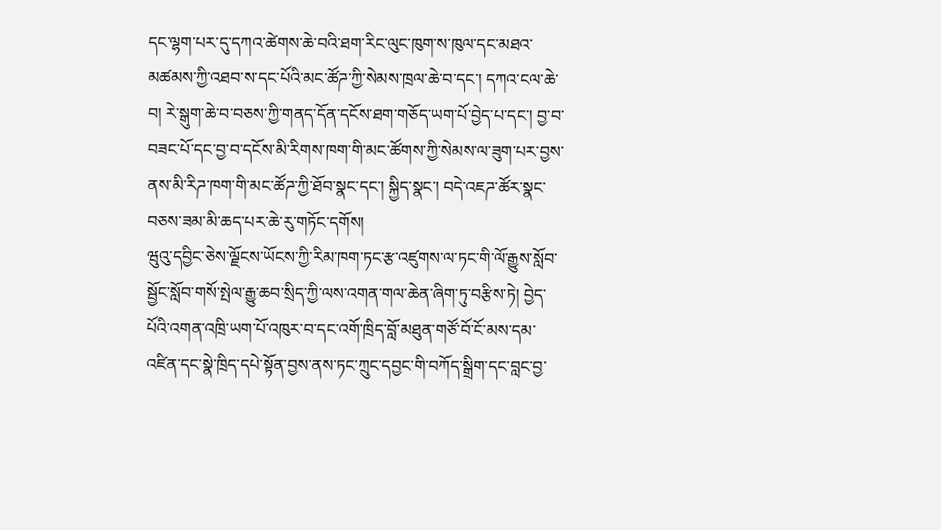དང་ལྷག་པར་དུ་དཀའ་ཚེགས་ཆེ་བའི་ཐག་རིང་ལུང་ཁུག་ས་ཁུལ་དང་མཐའ་མཚམས་ཀྱི་འཐབ་ས་དང་པོའི་མང་ཚོཌ་ཀྱི་སེམས་ཁྲལ་ཆེ་བ་དང་། དཀའ་ངལ་ཆེ་བ། རེ་སྒུག་ཆེ་བ་བཅས་ཀྱི་གནད་དོན་དངོས་ཐག་གཅོད་ཡག་པོ་བྱེད་པ་དང་། བྱ་བ་བཟང་པོ་དང་བྱ་བ་དངོས་མི་རིགས་ཁག་གི་མང་ཚོགས་ཀྱི་སེམས་ལ་ཟུག་པར་བྱས་ནས་མི་རིཌ་ཁག་གི་མང་ཚོཌ་ཀྱི་ཐོབ་སྣང་དང་། སྐྱིད་སྣང་། བདེ་འཇཌ་ཚོར་སྣང་བཅས་ཟམ་མི་ཆད་པར་ཆེ་རུ་གཏོང་དགོས།
ཝུའུ་དབྱིང་ཅེས་ལྗོངས་ཡོངས་ཀྱི་རིམ་ཁག་ཏང་རྩ་འཛུགས་ལ་ཏང་གི་ལོ་རྒྱུས་སློབ་སྦྱོང་སློབ་གསོ་སྤེལ་རྒྱུ་ཆབ་སྲིད་ཀྱི་ལས་འགན་གལ་ཆེན་ཞིག་ཏུ་བརྩིས་ཏེ། བྱེད་པོའི་འགན་འཁྲི་ཡག་པོ་འཁུར་བ་དང་འགོ་ཁྲིད་བློ་མཐུན་གཙོ་བོ་ངོ་མས་དམ་འཛིན་དང་སྣེ་ཁྲིད་དཔེ་སྟོན་བྱས་ནས་ཏང་ཀྲུང་དབྱང་གི་བཀོད་སྒྲིག་དང་བླང་བྱ་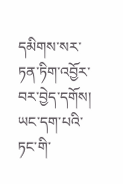དམིགས་སར་ཏན་ཏིག་འབྱོར་བར་བྱེད་དགོས། ཡང་དག་པའི་ཏང་གི་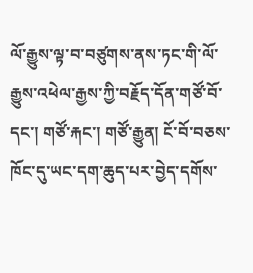ལོ་རྒྱུས་ལྟ་བ་བཙུགས་ནས་ཏང་གི་ལོ་རྒྱུས་འཕེལ་རྒྱས་ཀྱི་བརྗོད་དོན་གཙོ་བོ་དང་། གཙོ་རྐང་། གཙོ་རྒྱུན། ངོ་བོ་བཅས་ཁོང་དུ་ཡང་དག་ཆུད་པར་བྱེད་དགོས་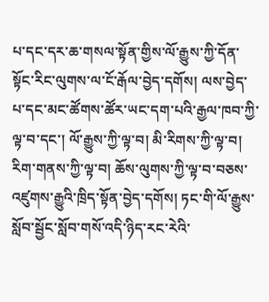པ་དང་དར་ཆ་གསལ་སྟོན་གྱིས་ལོ་རྒྱུས་ཀྱི་དོན་སྟོང་རིང་ལུགས་ལ་ངོ་རྒོལ་བྱེད་དགོས། ལས་བྱེད་པ་དང་མང་ཚོགས་ཚོར་ཡང་དག་པའི་རྒྱལ་ཁབ་ཀྱི་ལྟ་བ་དང་། ལོ་རྒྱུས་ཀྱི་ལྟ་བ། མི་རིགས་ཀྱི་ལྟ་བ། རིག་གནས་ཀྱི་ལྟ་བ། ཆོས་ལུགས་ཀྱི་ལྟ་བ་བཅས་འཛུགས་རྒྱུའི་ཁྲིད་སྟོན་བྱེད་དགོས། ཏང་གི་ལོ་རྒྱུས་སློབ་སྦྱོང་སློབ་གསོ་འདི་ཉིད་རང་རེའི་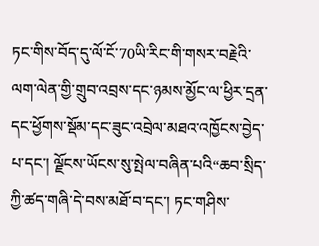ཏང་གིས་བོད་དུ་ལོ་ངོ་70ཡི་རིང་གི་གསར་བརྗེའི་ལག་ལེན་གྱི་གྲུབ་འབྲས་དང་ཉམས་མྱོང་ལ་ཕྱིར་དྲན་དང་ཕྱོགས་སྡོམ་དང་ཟུང་འབྲེལ་མཐའ་འཁྱོངས་བྱེད་པ་དང་། ལྗོངས་ཡོངས་སུ་སྤེལ་བཞིན་པའི“ཆབ་སྲིད་ཀྱི་ཚད་གཞི་དེ་བས་མཐོ་བ་དང་། ཏང་གཤིས་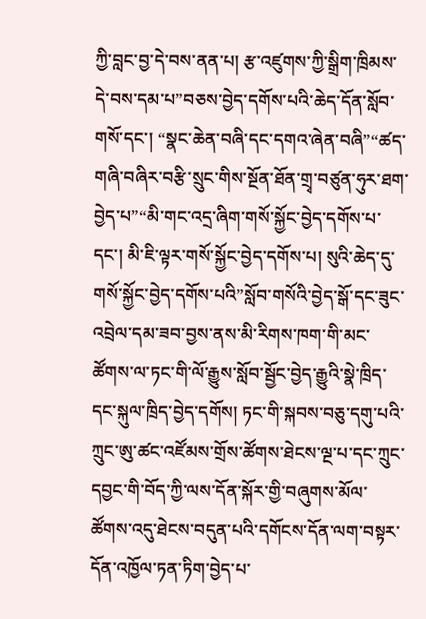ཀྱི་བླང་བྱ་དེ་བས་ནན་པ། རྩ་འཛུགས་ཀྱི་སྒྲིག་ཁྲིམས་དེ་བས་དམ་པ”བཅས་བྱེད་དགོས་པའི་ཆེད་དོན་སློབ་གསོ་དང་། “སྣང་ཆེན་བཞི་དང་དགའ་ཞེན་བཞི”“ཚད་གཞི་བཞིར་བརྩི་སྲུང་གིས་སྔོན་ཐོན་གྲྭ་བཙུན་ཧུར་ཐག་བྱེད་པ”“མི་གང་འདྲ་ཞིག་གསོ་སྐྱོང་བྱེད་དགོས་པ་དང་། མི་ཇི་ལྟར་གསོ་སྐྱོང་བྱེད་དགོས་པ། སུའི་ཆེད་དུ་གསོ་སྐྱོང་བྱེད་དགོས་པའི”སློབ་གསོའི་བྱེད་སྒོ་དང་ཟུང་འབྲེལ་དམ་ཟབ་བྱས་ནས་མི་རིགས་ཁག་གི་མང་ཚོགས་ལ་ཏང་གི་ལོ་རྒྱུས་སློབ་སྦྱོང་བྱེད་རྒྱུའི་སྣེ་ཁྲིད་དང་སྐུལ་ཁྲིད་བྱེད་དགོས། ཏང་གི་སྐབས་བཅུ་དགུ་པའི་ཀྲུང་ཨུ་ཚང་འཛོམས་གྲོས་ཚོགས་ཐེངས་ལྔ་པ་དང་ཀྲུང་དབྱང་གི་བོད་ཀྱི་ལས་དོན་སྐོར་གྱི་བཞུགས་མོལ་ཚོགས་འདུ་ཐེངས་བདུན་པའི་དགོངས་དོན་ལག་བསྟར་དོན་འཁྱོལ་ཏན་ཏིག་བྱེད་པ་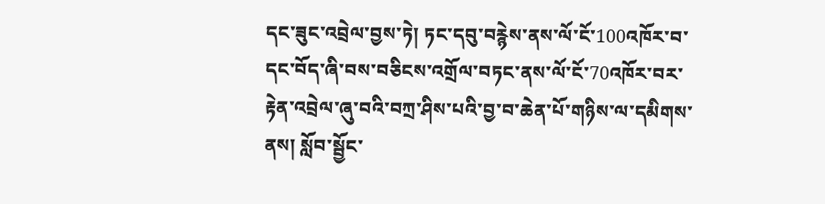དང་ཟུང་འབྲེལ་བྱས་ཏེ། ཏང་དབུ་བརྙེས་ནས་ལོ་ངོ་100འཁོར་བ་དང་བོད་ཞི་བས་བཅིངས་འགྲོལ་བཏང་ནས་ལོ་ངོ་70འཁོར་བར་རྟེན་འབྲེལ་ཞུ་བའི་བཀྲ་ཤིས་པའི་བྱ་བ་ཆེན་པོ་གཉིས་ལ་དམིགས་ནས། སློབ་སྦྱོང་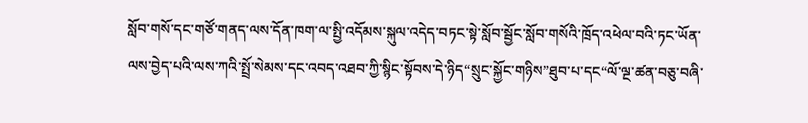སློབ་གསོ་དང་གཙོ་གནད་ལས་དོན་ཁག་ལ་སྤྱི་འདོམས་སྐུལ་འདེད་བཏང་སྟེ་སློབ་སྦྱོང་སློབ་གསོའི་ཁྲོད་འཕེལ་བའི་ཏང་ཡོན་ལས་བྱེད་པའི་ལས་ཀའི་སྤྲོ་སེམས་དང་འབད་འཐབ་ཀྱི་སྙིང་སྟོབས་དེ་ཉིད“སྲུང་སྐྱོང་གཉིས”ཐུབ་པ་དང“ལོ་ལྔ་ཚན་བཅུ་བཞི་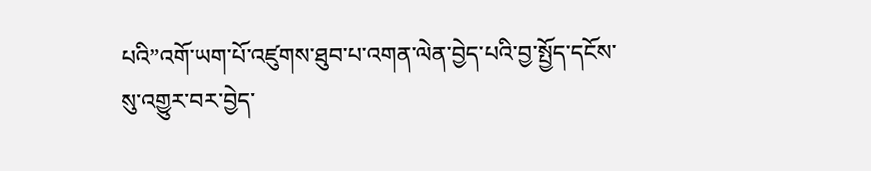པའི”འགོ་ཡག་པོ་འཛུགས་ཐུབ་པ་འགན་ལེན་བྱེད་པའི་བྱ་སྤྱོད་དངོས་སུ་འགྱུར་བར་བྱེད་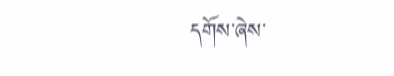དགོས་ཞེས་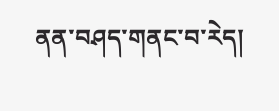ནན་བཤད་གནང་བ་རེད།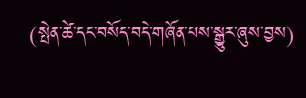(སྤེན་ཚེ་དང་བསོད་བདེ་གཞོན་པས་སྒྱུར་ཞུས་བྱས)